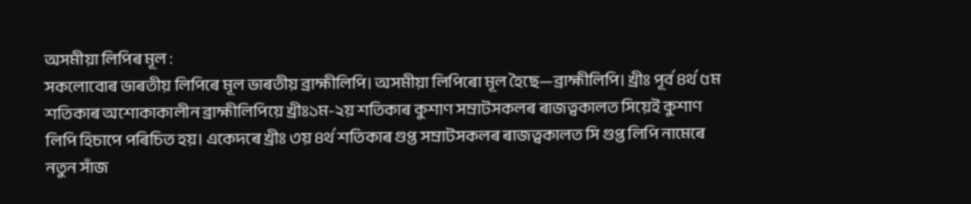অসমীয়া লিপিৰ মূল :
সকলোবোৰ ভাৰতীয় লিপিৰে মূল ভাৰতীয় ব্রাহ্মীলিপি। অসমীয়া লিপিৰো মূল হৈছে—ব্রাহ্মীলিপি। খ্ৰীঃ পূর্ব ৪র্থ ৫ম শতিকাৰ অশোকাকালীন ব্রাহ্মীলিপিয়ে খ্ৰীঃ১ম-২য় শতিকাৰ কুশাণ সম্ৰাটসকলৰ ৰাজত্বকালত সিয়েই কুশাণ লিপি হিচাপে পৰিচিত হয়। একেদৰে খ্ৰীঃ ৩য় ৪র্থ শতিকাৰ গুপ্ত সম্রাটসকলৰ ৰাজত্বকালত সি গুপ্ত লিপি নামেৰে নতুন সাঁজ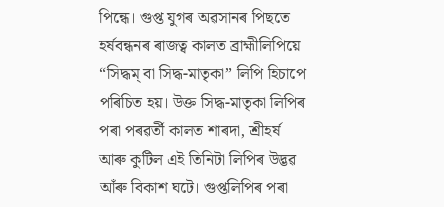পিন্ধে। গুপ্ত যুগৰ অৱসানৰ পিছতে হৰ্ষবন্ধনৰ ৰাজত্ব কালত ব্ৰাহ্মীলিপিয়ে “সিদ্ধম্ বা সিদ্ধ-মাতৃকা” লিপি হিচাপে পৰিচিত হয়। উক্ত সিদ্ধ-মাতৃকা লিপিৰ পৰা পৰৱৰ্তী কালত শাৰদা, শ্ৰীহৰ্ষ আৰু কুটিল এই তিনিটা লিপিৰ উদ্ভৱ আঁৰু বিকাশ ঘটে। গুপ্তলিপিৰ পৰা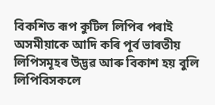বিকশিত ৰূপ কুটিল লিপিৰ পৰাই অসমীয়াকে আদি কৰি পূৰ্ব ভাৰতীয় লিপিসমূহৰ উদ্ভৱ আৰু বিকাশ হয় বুলি লিপিবিসকলে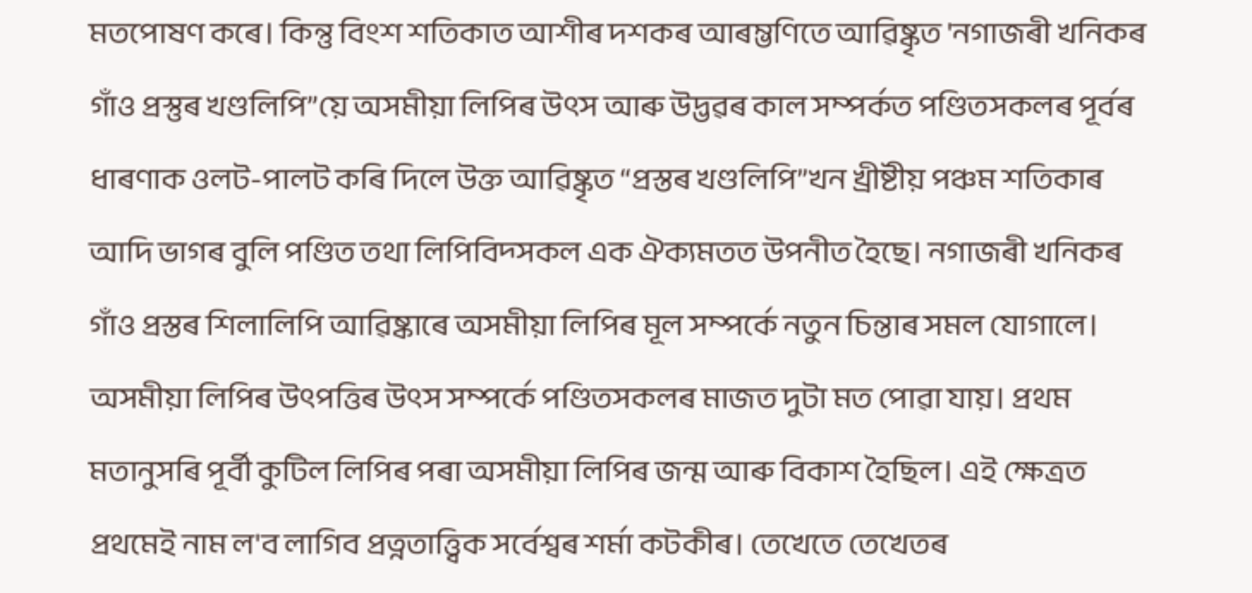মতপোষণ কৰে। কিন্তু বিংশ শতিকাত আশীৰ দশকৰ আৰম্ভণিতে আৱিষ্কৃত 'নগাজৰী খনিকৰ গাঁও প্রস্তুৰ খণ্ডলিপি”য়ে অসমীয়া লিপিৰ উৎস আৰু উদ্ভৱৰ কাল সম্পৰ্কত পণ্ডিতসকলৰ পূৰ্বৰ ধাৰণাক ওলট-পালট কৰি দিলে উক্ত আৱিষ্কৃত “প্ৰস্তৰ খণ্ডলিপি”খন খ্ৰীষ্টীয় পঞ্চম শতিকাৰ আদি ভাগৰ বুলি পণ্ডিত তথা লিপিবিদ্সকল এক ঐক্যমতত উপনীত হৈছে। নগাজৰী খনিকৰ গাঁও প্রস্তৰ শিলালিপি আৱিষ্কাৰে অসমীয়া লিপিৰ মূল সম্পর্কে নতুন চিন্তাৰ সমল যোগালে। অসমীয়া লিপিৰ উৎপত্তিৰ উৎস সম্পর্কে পণ্ডিতসকলৰ মাজত দুটা মত পোৱা যায়। প্রথম মতানুসৰি পূৰ্বী কুটিল লিপিৰ পৰা অসমীয়া লিপিৰ জন্ম আৰু বিকাশ হৈছিল। এই ক্ষেত্ৰত প্ৰথমেই নাম ল'ব লাগিব প্রত্নতাত্ত্বিক সৰ্বেশ্বৰ শৰ্মা কটকীৰ। তেখেতে তেখেতৰ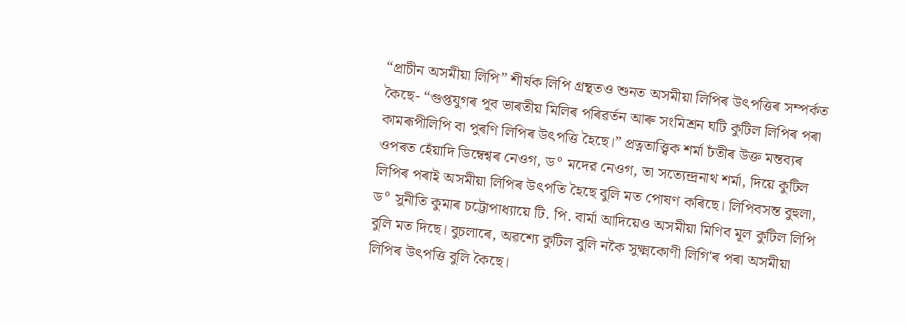“প্রাচীন অসমীয়া লিপি” শীর্ষক লিপি গ্ৰন্থতও শুনত অসমীয়া লিপিৰ উৎপত্তিৰ সম্পৰ্কত কৈছে- “গুপ্তযুগৰ পূব ভাৰতীয় মিলিৰ পৰিৱৰ্তন আৰু সংমিশ্রন ঘটি কুটিল লিপিৰ পৰা কামৰূপীলিপি বা পুৰণি লিপিৰ উৎপত্তি হৈছে।” প্রত্নতাত্ত্বিক শৰ্মা ঢঁতীৰ উক্ত মন্তব্যৰ ওপৰত হেঁয়াদি ডিম্বেশ্বৰ নেওগ, ড° মদের নেওগ, তা সত্যেন্দ্রনাথ শৰ্মা, দিয়ে কুটিল লিপিৰ পৰাই অসমীয়া লিপিৰ উৎপতি হৈছে বুলি মত পোষণ কৰিছে। লিপিবসন্ত বুহুলা, ড° সুনীতি কুমাৰ চট্টোপাধ্যায়ে টি. পি. বার্মা আদিয়েও অসমীয়া মিণিব মূল কুটিল লিপি বুলি মত দিছে। বুচলাৰে, অৱশ্যে কুটিল বুলি নকৈ সুক্ষ্মকোণী লিগি'ৰ পৰা অসমীয়া লিপিৰ উৎপত্তি বুলি কৈছে।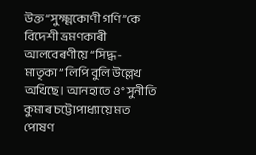উক্ত “সুক্ষ্মকোণী গণি”কে বিদেশী ভ্ৰমণকাৰী আলবেৰণীয়ে “সিদ্ধ-মাতৃকা” লিপি বুলি উল্লেখ অখিছে। আনহাতে ও° সুনীতি কুমাৰ চট্টোপাধ্যায়ে মত পোষণ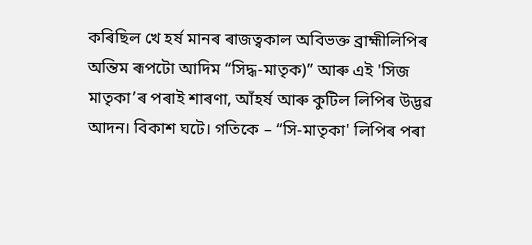কৰিছিল খে হৰ্ষ মানৰ ৰাজত্বকাল অবিভক্ত ব্রাহ্মীলিপিৰ অন্তিম ৰূপটো আদিম “সিদ্ধ-মাতৃক)” আৰু এই 'সিজ মাতৃকা’ৰ পৰাই শাৰণা, আঁহৰ্ষ আৰু কুটিল লিপিৰ উদ্ভৱ আদন। বিকাশ ঘটে। গতিকে – “সি-মাতৃকা' লিপিৰ পৰা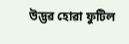উদ্ভৱ হোৱা ফুটিল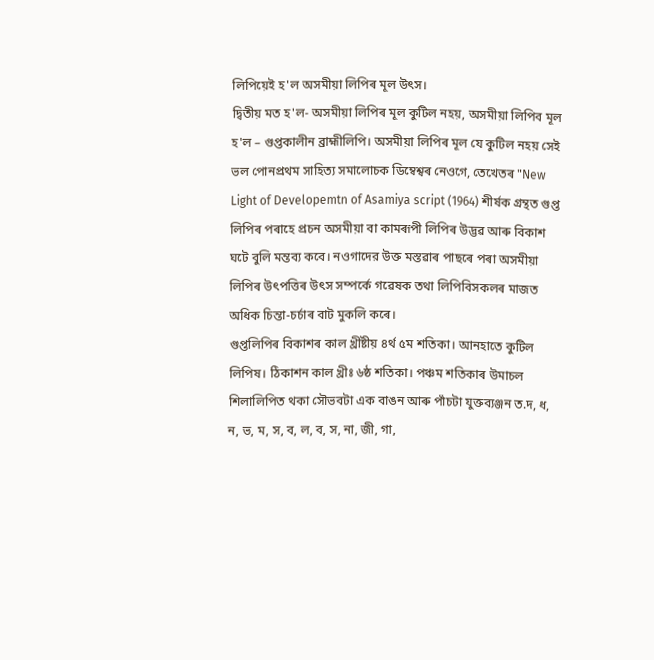লিপিয়েই হ'ল অসমীয়া লিপিৰ মূল উৎস।
দ্বিতীয় মত হ'ল- অসমীয়া লিপিৰ মূল কুটিল নহয়, অসমীয়া লিপিব মূল হ'ল – গুপ্তকালীন ব্রাহ্মীলিপি। অসমীয়া লিপিৰ মূল যে কুটিল নহয় সেই ভল পোনপ্ৰথম সাহিত্য সমালোচক ডিম্বেশ্বৰ নেওগে, তেখেতৰ "New Light of Developemtn of Asamiya script (1964) শীর্ষক গ্ৰন্থত গুপ্ত লিপিৰ পৰাহে প্রচন অসমীয়া বা কামৰূপী লিপিৰ উদ্ভৱ আৰু বিকাশ ঘটে বুলি মন্তব্য কবে। নওগাদের উক্ত মস্তৱাৰ পাছৰে পৰা অসমীয়া লিপিৰ উৎপত্তিৰ উৎস সম্পর্কে গৱেষক তথা লিপিবিসকলৰ মাজত অধিক চিন্তা-চৰ্চাৰ বাট মুকলি কৰে।
গুপ্তলিপিৰ বিকাশৰ কাল খ্রীষ্টীয় ৪র্থ ৫ম শতিকা। আনহাতে কুটিল লিপিষ। ঠিকাশন কাল খ্ৰীঃ ৬ষ্ঠ শতিকা। পঞ্চম শতিকাৰ উমাচল শিলালিপিত থকা সৌভবটা এক বাঙন আৰু পাঁচটা যুক্তব্যঞ্জন ত.দ, ধ, ন, ভ, ম, স, ব, ল, ব, স, না, জী, গা,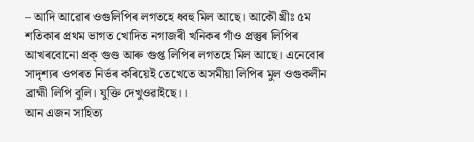– আদি আৱোৰ ওগুলিপিৰ লগতহে ধ্বহু মিল আছে। আকৌ খ্ৰীঃ ৫ম শতিকাৰ প্ৰথম ভাগত খোদিত নগাজৰী খনিকৰ গাঁও প্রস্তুৰ লিপিৰ আখৰবোনো প্ৰক্ গুণ্ড আৰু গুপ্ত লিপিৰ লগতহে মিল আছে। এনেবোৰ সাদৃশ্যৰ ওপৰত নিৰ্ভৰ কৰিয়েই তেখেতে অসমীয়া লিপিৰ মুল ওগুকলীন ব্রাহ্মী লিপি বুলি। যুক্তি দেখুওৱাইছে।।
আন এজন সাহিত্য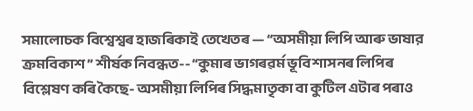সমালোচক বিশ্বেশ্বৰ হাজৰিকাই তেখেতৰ — “অসমীয়া লিপি আৰু ভাষার ক্রমবিকাশ” শীর্ষক নিবন্ধত-- “কুমাৰ ভাগৰৱৰ্ম ভূবি শাসনৰ লিপিৰ বিশ্লেষণ কৰি কৈছে- অসমীয়া লিপিৰ সিদ্ধমাতৃকা বা কুটিল এটাৰ পৰাও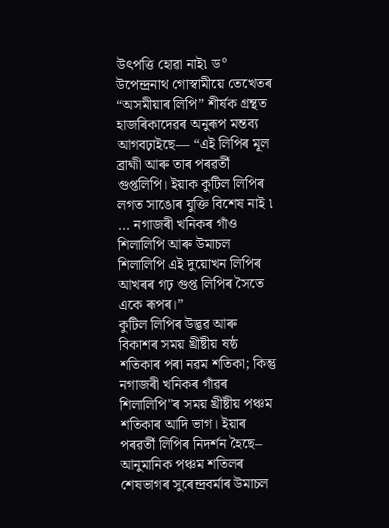উৎপত্তি হোৱা নাই৷ ড° উপেন্দ্রনাথ গোস্বামীয়ে তেখেতৰ “অসমীয়াৰ লিপি” শীৰ্ষক গ্ৰন্থত হাজৰিকাদেৱৰ অনুৰূপ মন্তব্য আগবঢ়াইছে— “এই লিপিৰ মূল ব্ৰাহ্মী আৰু তাৰ পৰৱৰ্তী গুপ্তলিপি। ইয়াক কুটিল লিপিৰ লগত সাঙোৰ যুক্তি বিশেষ নাই ৷ ... নগাজৰী খনিকৰ গাঁও শিলালিপি আৰু উমাচল শিলালিপি এই দুয়োখন লিপিৰ আখৰৰ গঢ় গুপ্ত লিপিৰ সৈতে একে ৰূপৰ।”
কুটিল লিপিৰ উদ্ভৱ আৰু বিকাশৰ সময় খ্ৰীষ্টীয় ষষ্ঠ শতিকাৰ পৰা নৱম শতিকা; কিন্তু নগাজৰী খনিকৰ গাঁৱৰ শিলালিপি"ৰ সময় খ্ৰীষ্টীয় পঞ্চম শতিকাৰ আদি ভাগ। ইয়াৰ পৰৱৰ্তী লিপিৰ নিদৰ্শন হৈছে– আনুমানিক পঞ্চম শতিলৰ শেষভাগৰ সুৰেন্দ্ৰবৰ্মাৰ উমাচল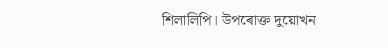শিলালিপি। উপৰোক্ত দুয়োখন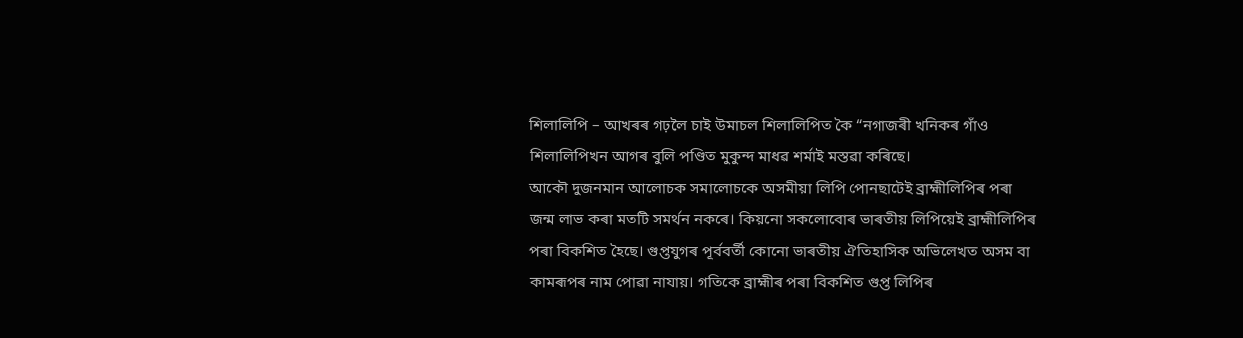শিলালিপি – আখৰৰ গঢ়লৈ চাই উমাচল শিলালিপিত কৈ “নগাজৰী খনিকৰ গাঁও শিলালিপিখন আগৰ বুলি পণ্ডিত মুকুন্দ মাধৱ শৰ্মাই মস্তৱা কৰিছে।
আকৌ দুজনমান আলোচক সমালোচকে অসমীয়া লিপি পোনছাটেই ব্ৰাহ্মীলিপিৰ পৰা জন্ম লাভ কৰা মতটি সমর্থন নকৰে। কিয়নো সকলোবোৰ ভাৰতীয় লিপিয়েই ব্রাহ্মীলিপিৰ পৰা বিকশিত হৈছে। গুপ্তযুগৰ পূৰ্ববর্তী কোনো ভাৰতীয় ঐতিহাসিক অভিলেখত অসম বা কামৰূপৰ নাম পোৱা নাযায়। গতিকে ব্ৰাহ্মীৰ পৰা বিকশিত গুপ্ত লিপিৰ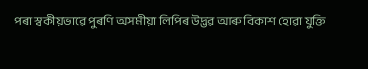পৰা স্বকীয়ভাৱে পুৰণি অসমীয়া লিপিৰ উদ্ভৱ আৰু বিকাশ হোৱা যুক্তি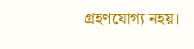গ্রহণযোগ্য নহয়।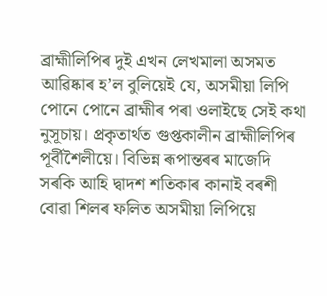ব্রাহ্মীলিপিৰ দুই এখন লেখমালা অসমত আৱিষ্কাৰ হ’ল বুলিয়েই যে, অসমীয়া লিপি পোনে পোনে ব্রাহ্মীৰ পৰা ওলাইছে সেই কথা নুসূচায়। প্রকৃতার্থত গুপ্তকালীন ব্রাহ্মীলিপিৰ পূৰ্বীশৈলীয়ে। বিভিন্ন ৰূপান্তৰৰ মাজেদি সৰকি আহি দ্বাদশ শতিকাৰ কানাই বৰশী বোৱা শিলৰ ফলিত অসমীয়া লিপিয়ে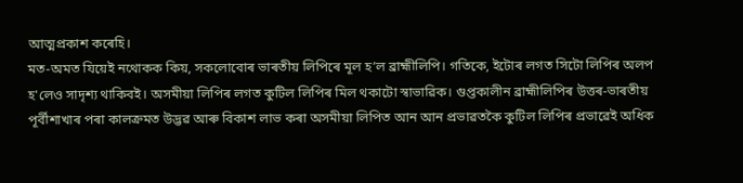আত্মপ্রকাশ কৰেহি।
মত-অমত যিয়েই নথোকক কিয়, সকলোবোৰ ভাৰতীয় লিপিৰে মূল হ’ল ব্ৰাহ্মীলিপি। গতিকে, ইটোৰ লগত সিটো লিপিৰ অলপ হ'লেও সাদৃশ্য থাকিবই। অসমীয়া লিপিৰ লগত কুটিল লিপিৰ মিল থকাটো স্বাভাৱিক। গুপ্তকালীন ব্ৰাহ্মীলিপিৰ উত্তৰ-ভাৰতীয় পূর্বীশাখাৰ পৰা কালক্ৰমত উদ্ভৱ আৰু বিকাশ লাভ কৰা অসমীয়া লিপিত আন আন প্রভাৱতকৈ কুটিল লিপিৰ প্ৰভাৱেই অধিক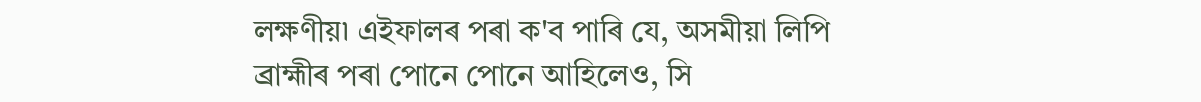লক্ষণীয়৷ এইফালৰ পৰা ক'ব পাৰি যে, অসমীয়া লিপি ব্ৰাহ্মীৰ পৰা পোনে পোনে আহিলেও, সি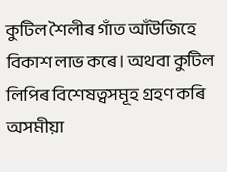কুটিল শৈলীৰ গাঁত আঁউজিহে বিকাশ লাভ কৰে। অথবা কুটিল লিপিৰ বিশেষত্বসমূহ গ্ৰহণ কৰি অসমীয়া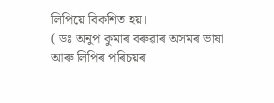লিপিয়ে বিকশিত হয়।
( ডঃ অনুপ কুমাৰ বৰুৱাৰ অসমৰ ভাষা আৰু লিপিৰ পৰিচয়ৰ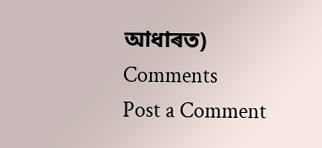আধাৰত)
Comments
Post a Comment